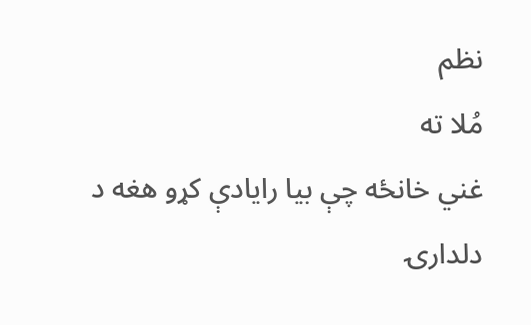نظم
مُلا ته
غني خانځه چې بيا رايادې کړو هغه د دلدارۍ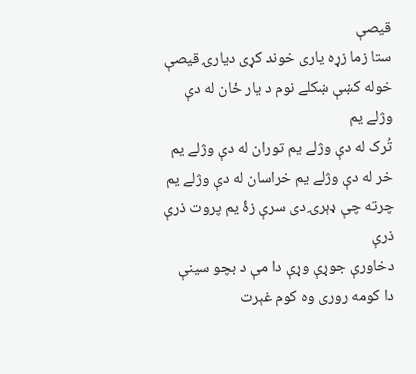قيصې
ستا زما زړه ياری خوند کړی ديارۍ قيصې
خوله کښې ښکلے نوم د يار ځان له دې وژلے يم
تُرک له دې وژلے يم توران له دې وژلے يم
خر له دې وژلے يم خراسان له دې وژلے يم
چرته چې ډېرۍ دی سرې زۀ يم پروت ذرې ذرې
دخاورې جوړې وړې دا مې د بچو سينې
دا کومه روری وه کوم غېرت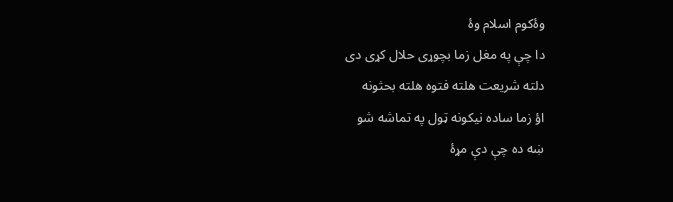وۀکوم اسلام وۀ
دا چې په مغل زما بچوړی حلال کړی دی
دلته شريعت هلته فتوه هلته بحثونه
اؤ زما ساده نيکونه ټول په تماشه شو
ښه ده چې دې مړۀ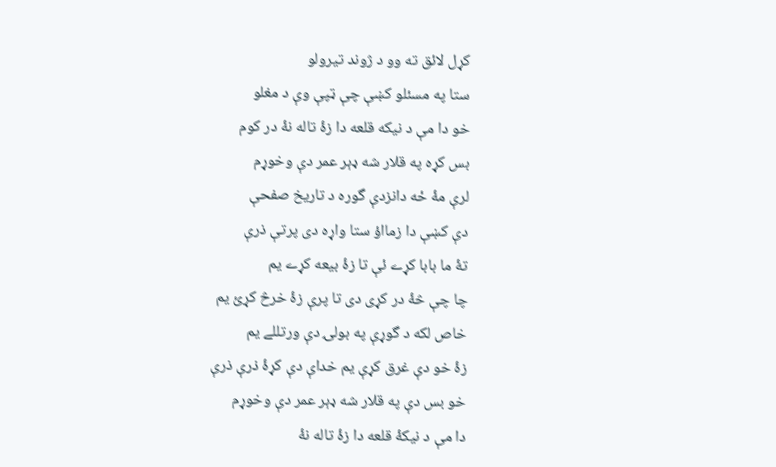کړل لائق ته وو د ژوند تيرولو
ستا په مسئلو کښې چې ټپې وې د مغلو
خو دا مې د نيکه قلعه دا زۀ تاله نۀ در کوم
بس کړه په قلار شه ډېر عمر دې وخوړم
لرې مۀ ځه دانزدې گوره د تاريخ صفحې
دې کښې دا زمااؤ ستا واړه دی پرتې ذرې
تۀ ما بابا کړے ئې تا زۀ بيعه کړے يم
چا چې څۀ در کړی دی تا پرې زۀ خرڅ کړئ يم
خاص لکه د گوړې په بولۍ دې ورتللے يم
زۀ خو دې غرق کړې يم خداې دې کړۀ ذرې ذرې
خو بس دې په قلار شه ډېر عمر دې وخوړم
دا مې د نيکۀ قلعه دا زۀ تاله نۀ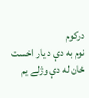درکوم
نوم به دې د يار اخست ځان له دې وژلے يم